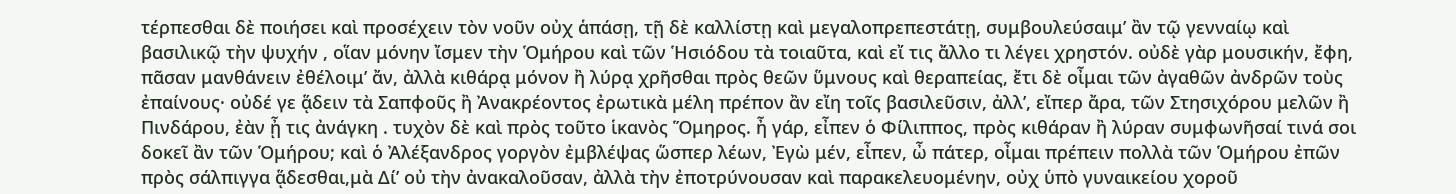τέρπεσθαι δὲ ποιήσει καὶ προσέχειν τὸν νοῦν οὐχ ἁπάσῃ, τῇ δὲ καλλίστῃ καὶ μεγαλοπρεπεστάτῃ, συμβουλεύσαιμʼ ἂν τῷ γενναίῳ καὶ βασιλικῷ τὴν ψυχήν , οἵαν μόνην ἴσμεν τὴν Ὁμήρου καὶ τῶν Ἡσιόδου τὰ τοιαῦτα, καὶ εἴ τις ἄλλο τι λέγει χρηστόν. οὐδὲ γὰρ μουσικήν, ἔφη, πᾶσαν μανθάνειν ἐθέλοιμʼ ἄν, ἀλλὰ κιθάρᾳ μόνον ἢ λύρᾳ χρῆσθαι πρὸς θεῶν ὕμνους καὶ θεραπείας, ἔτι δὲ οἶμαι τῶν ἀγαθῶν ἀνδρῶν τοὺς ἐπαίνους· οὐδέ γε ᾅδειν τὰ Σαπφοῦς ἢ Ἀνακρέοντος ἐρωτικὰ μέλη πρέπον ἂν εἴη τοῖς βασιλεῦσιν, ἀλλʼ, εἴπερ ἄρα, τῶν Στησιχόρου μελῶν ἢ Πινδάρου, ἐὰν ᾖ τις ἀνάγκη . τυχὸν δὲ καὶ πρὸς τοῦτο ἱκανὸς Ὅμηρος. ἦ γάρ, εἶπεν ὁ Φίλιππος, πρὸς κιθάραν ἢ λύραν συμφωνῆσαί τινά σοι δοκεῖ ἂν τῶν Ὁμήρου; καὶ ὁ Ἀλέξανδρος γοργὸν ἐμβλέψας ὥσπερ λέων, Ἐγὼ μέν, εἶπεν, ὦ πάτερ, οἶμαι πρέπειν πολλὰ τῶν Ὁμήρου ἐπῶν πρὸς σάλπιγγα ᾅδεσθαι,μὰ Δίʼ οὐ τὴν ἀνακαλοῦσαν, ἀλλὰ τὴν ἐποτρύνουσαν καὶ παρακελευομένην, οὐχ ὑπὸ γυναικείου χοροῦ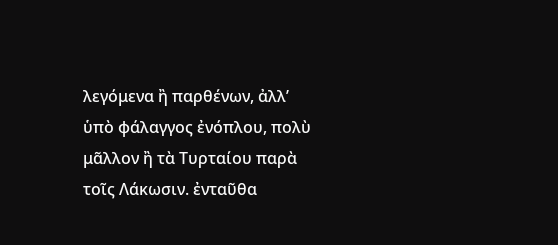λεγόμενα ἢ παρθένων, ἀλλʼ ὑπὸ φάλαγγος ἐνόπλου, πολὺ μᾶλλον ἢ τὰ Τυρταίου παρὰ τοῖς Λάκωσιν. ἐνταῦθα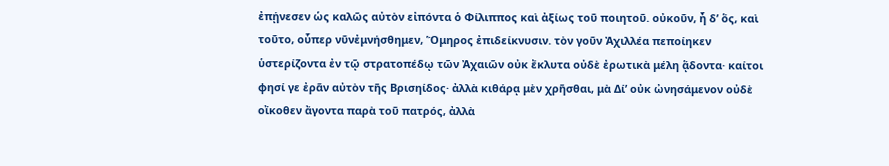ἐπῄνεσεν ὡς καλῶς αὐτὸν εἰπόντα ὁ Φίλιππος καὶ ἀξίως τοῦ ποιητοῦ. οὐκοῦν, ἦ δʼ ὅς, καὶ τοῦτο, οὗπερ νῦνἐμνήσθημεν, Ὅμηρος ἐπιδείκνυσιν. τὸν γοῦν Ἀχιλλέα πεποίηκεν ὑστερίζοντα ἐν τῷ στρατοπέδῳ τῶν Ἀχαιῶν οὐκ ἔκλυτα οὐδὲ ἐρωτικὰ μέλη ᾅδοντα· καίτοι φησί γε ἐρᾶν αὐτὸν τῆς Βρισηίδος· ἀλλὰ κιθάρᾳ μὲν χρῆσθαι, μὰ Δίʼ οὐκ ὠνησάμενον οὐδὲ οἴκοθεν ἄγοντα παρὰ τοῦ πατρός, ἀλλὰ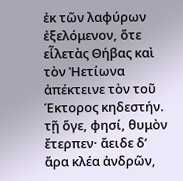ἐκ τῶν λαφύρων ἐξελόμενον, ὅτε εἷλετὰς Θήβας καὶ τὸν Ἠετίωνα ἀπέκτεινε τὸν τοῦ Έκτορος κηδεστήν. τῇ ὅγε, φησί, θυμὸν ἔτερπεν· ἄειδε δʼ ἄρα κλέα ἀνδρῶν,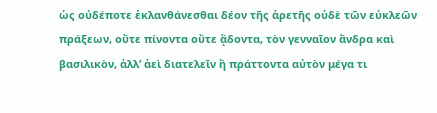ὡς οὐδέποτε ἐκλανθάνεσθαι δέον τῆς ἀρετῆς οὐδὲ τῶν εὐκλεῶν πράξεων, οὔτε πίνοντα οὔτε ᾅδοντα, τὸν γενναῖον ἄνδρα καὶ βασιλικὸν, ἀλλʼ ἀεὶ διατελεῖν ἢ πράττοντα αὐτὸν μέγα τι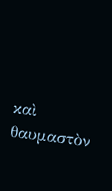καὶ θαυμαστὸν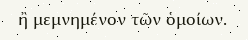ἢ μεμνημένον τῶν ὁμοίων.